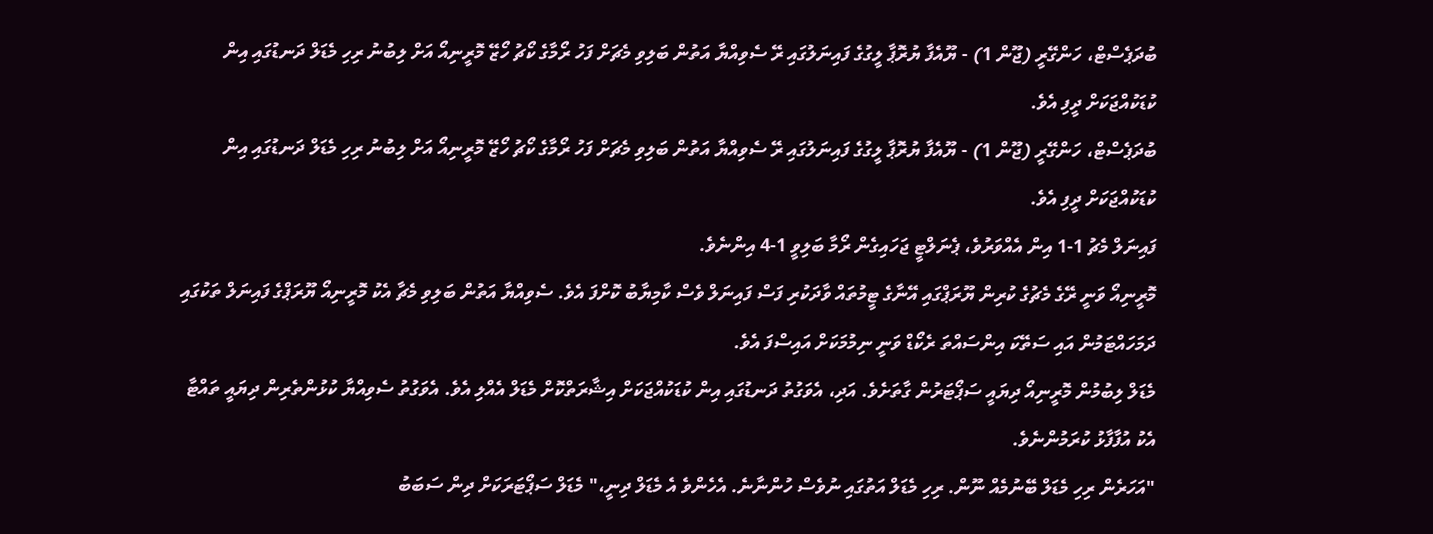ބުދަޕެސްޓް، ހަންގޭރީ (ޖޫން 1) - ޔޫއެފާ ޔުރޮޕާ ލީގުގެ ފައިނަލުގައި ރޭ ސެވިއްޔާ އަތުން ބަލިވި މެޗަށް ފަހު ރޯމާގެ ކޯޗު ހޯޒޭ މޮރީނިއޯ އަށް ލިބުނު ރިހި މެޑަލް ދަނޑުގައި އިން ކުޑަކުއްޖަކަށް ދީފި އެވެ.
ބުދަޕެސްޓް، ހަންގޭރީ (ޖޫން 1) - ޔޫއެފާ ޔުރޮޕާ ލީގުގެ ފައިނަލުގައި ރޭ ސެވިއްޔާ އަތުން ބަލިވި މެޗަށް ފަހު ރޯމާގެ ކޯޗު ހޯޒޭ މޮރީނިއޯ އަށް ލިބުނު ރިހި މެޑަލް ދަނޑުގައި އިން ކުޑަކުއްޖަކަށް ދީފި އެވެ.
ފައިނަލް މެޗު 1-1 އިން އެއްވަރުވެ، ޕެނަލްޓީ ޖަހައިގެން ރޯމާ ބަލިވީ 1-4 އިންނެވެ.
މޮރީނިއޯ ވަނީ ރޭގެ މެޗުގެ ކުރިން ޔޫރަޕްގައި އޭނާގެ ޓީމުތައް ވާދަކުރި ފަސް ފައިނަލް ވެސް ކާމިޔާބު ކޮށްފަ އެވެ. ސެވިއްޔާ އަތުން ބަލިވި މެޗާ އެކު މޮރީނިއޯ ޔޫރަޕްގެ ފައިނަލް ތަކުގައި ދަމަހައްޓަމުން އައި ސަތޭކަ އިންސައްތަ ރެކޯޑް ވަނީ ނިމުމަކަށް އައިސްފަ އެވެ.
މެޑަލް ލިބުމުން މޮރީނިއޯ ދިޔައީ ސަޕޯޓަރުން ގާތަށެވެ. އަދި، އެވަގުތު ދަނޑުގައި އިން ކުޑަކުއްޖަކަށް އިޝާރަތްކޮށް މެޑަލް އެއްލި އެވެ. އެވަގުތު ސެވިއްޔާ ކުޅުންތެރިން ދިޔައީ ތައްޓާ އެކު އުފާފާޅު ކުރަމުންނެވެ.
"އަހަރެން ރިހި މެޑަލް ބޭނުމެއް ނޫން. ރިހި މެޑަލް އަތުގައި ނުވެސް ހުންނާނެ. އެހެންވެ އެ މެޑަލް ދިނީ،" މެޑަލް ސަޕޯޓަރަކަށް ދިން ސަބަބު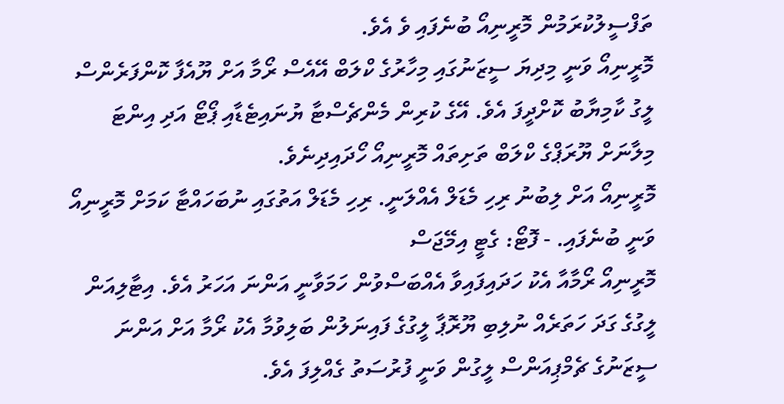ތަފްސީލުކުރަމުން މޮރީނިއޯ ބުނެފައި ވެ އެވެ.
މޮރީނިއޯ ވަނީ މިދިޔަ ސީޒަނުގައި މިހާރުގެ ކްލަބް އޭއެސް ރޯމާ އަށް ޔޫއެފާ ކޮންފަރެންސް ލީގު ކާމިޔާބު ކޮށްދީފަ އެވެ. އޭގެ ކުރިން މެންޗެސްޓާ ޔުނައިޓެޑާއި ޕޯޓޯ އަދި އިންޓަ މިލާނަށް ޔޫރަޕްގެ ކްލަބް ތަށިތައް މޮރީނިއޯ ހޯދައިދިނެވެ.
މޮރީނިއޯ އަށް ލިބުނު ރިހި މެޑަލް އެއްލަނީ. ރިހި މެޑަލް އަތުގައި ނުބަހައްޓާ ކަމަށް މޮރީނިއޯ ވަނީ ބުނެފައި. - ފޮޓޯ: ގެޓީ އިމޭޖަސް
މޮރީނިއޯ ރޯމާއާ އެކު ހަދައިފައިވާ އެއްބަސްވުން ހަމަވާނީ އަންނަ އަހަރު އެވެ. އިޓާލިއަން ލީގުގެ ގަދަ ހަތަރެއް ނުލިބި ޔޫރޮޕާ ލީގުގެ ފައިނަލުން ބަލިވުމާ އެކު ރޯމާ އަށް އަންނަ ސީޒަނުގެ ޗެމްޕިއަންސް ލީގުން ވަނީ ފުރުސަތު ގެއްލިފަ އެވެ.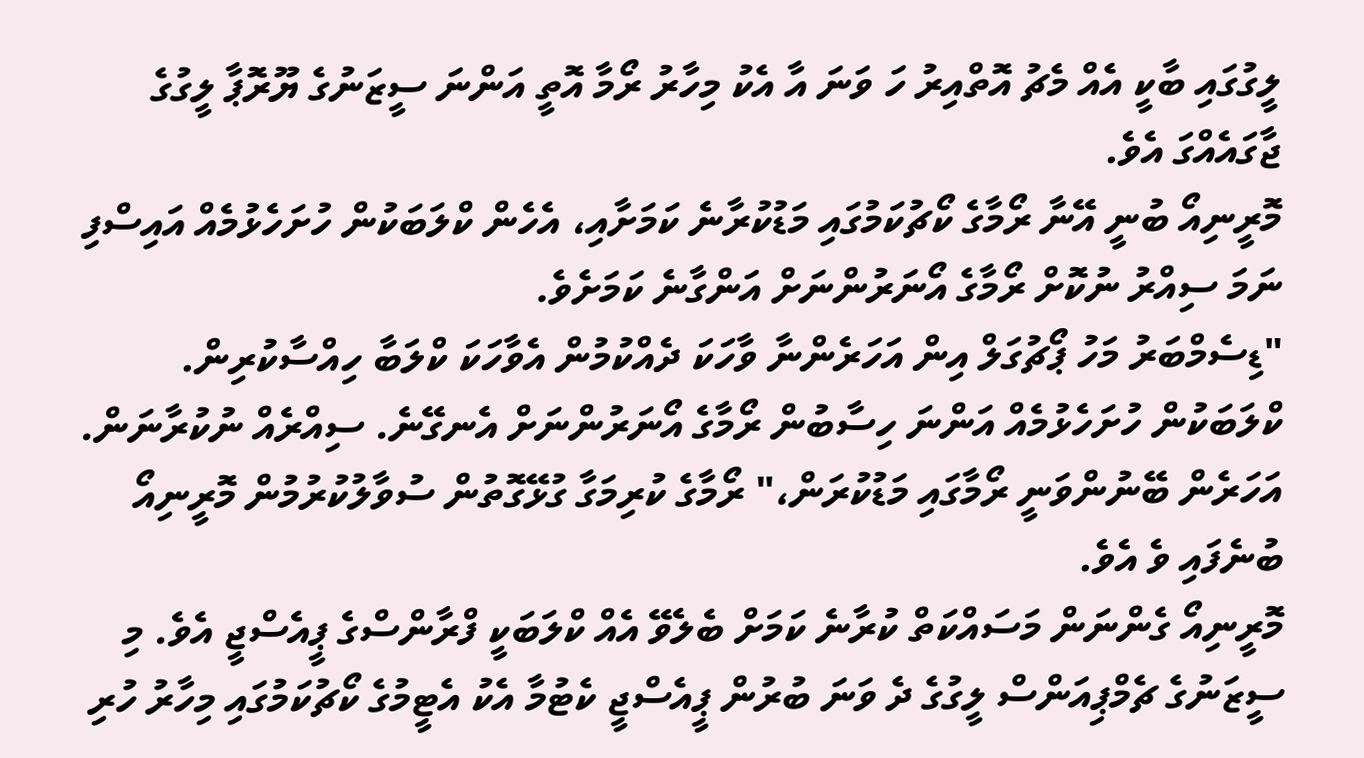ލީގުގައި ބާކީ އެއް މެޗު އޮތްއިރު ހަ ވަނަ އާ އެކު މިހާރު ރޯމާ އޮތީ އަންނަ ސީޒަނުގެ ޔޫރޮޕާ ލީގުގެ ޖާގައެއްގަ އެވެ.
މޮރީނިއޯ ބުނީ އޭނާ ރޯމާގެ ކޯޗުކަމުގައި މަޑުކުރާނެ ކަމަށާއި، އެހެން ކްލަބަކުން ހުށަހެޅުމެއް އައިސްފި ނަމަ ސިއްރު ނުކޮށް ރޯމާގެ އޯނަރުންނަށް އަންގާނެ ކަމަށެވެ.
"ޑިސެމްބަރު މަހު ޕޯޗުގަލް އިން އަހަރެންނާ ވާހަކަ ދެއްކުމުން އެވާހަކަ ކްލަބާ ހިއްސާކުރިން. ކްލަބަކުން ހުށަހެޅުމެއް އަންނަ ހިސާބުން ރޯމާގެ އޯނަރުންނަށް އެނގޭނެ. ސިއްރެއް ނުކުރާނަން. އަހަރެން ބޭނުންވަނީ ރޯމާގައި މަޑުކުރަން،" ރޯމާގެ ކުރިމަގާ ގުޅޭގޮތުން ސުވާލުކުރުމުން މޮރީނިއޯ ބުނެފައި ވެ އެވެ.
މޮރީނިއޯ ގެންނަން މަސައްކަތް ކުރާނެ ކަމަށް ބެލެވޭ އެއް ކްލަބަކީ ފްރާންސްގެ ޕީއެސްޖީ އެވެ. މި ސީޒަނުގެ ޗެމްޕިއަންސް ލީގުގެ ދެ ވަނަ ބުރުން ޕީއެސްޖީ ކެޓުމާ އެކު އެޓީމުގެ ކޯޗުކަމުގައި މިހާރު ހުރި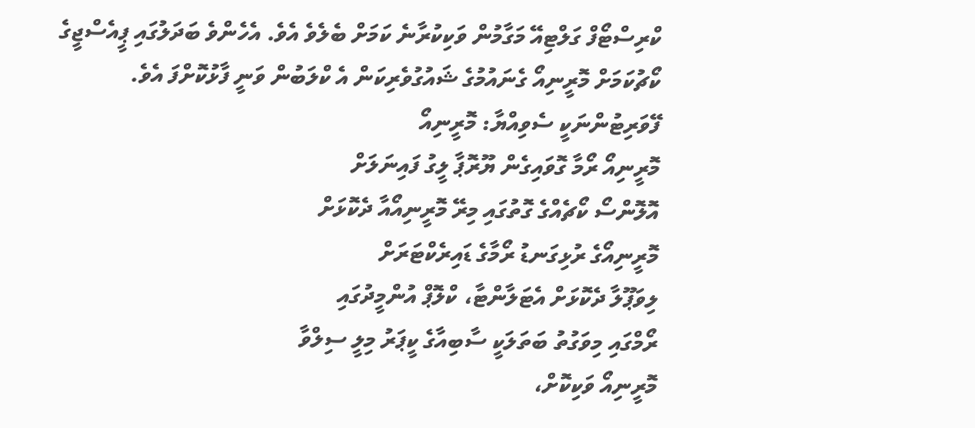ކްރިސްޓޯފް ގަލްޓިއޭ މަގާމުން ވަކިކުރާނެ ކަމަށް ބެލެވެ އެވެ. އެހެންވެ ބަދަލުގައި ޕީއެސްޖީގެ ކޯޗުކަމަށް މޮރީނިއޯ ގެނައުމުގެ ޝައުގުވެރިކަން އެ ކްލަބުން ވަނީ ފާޅުކޮށްފަ އެވެ.
ފޭވަރިޓުންނަކީ ސެވިއްޔާ: މޮރީނިއޯ
މޮރީނިއޯ ރޯމާ ގޮވައިގެން ޔޫރޮޕާ ލީގު ފައިނަލަށް
އޮލޮންސޯ ކޯޗެއްގެ ގޮތުގައި މިރޭ މޮރީނިއޯއާ ދެކޮޅަށް
މޮރީނިއޯގެ ރުޅިގަނޑު ރޯމާގެ ޑައިރެކްޓަރަށް
ލިވަޕޫލާ ދެކޮޅަށް އެޓަލާންޓާ، ކްލޮޕް އުންމީދުގައި
ރޯމްގައި މިވަގުތު ބަތަލަކީ ސާބިއާގެ ކީޕަރު މިލީ ސިލްވާ
މޮރީނިއޯ ވަކިކޮށް،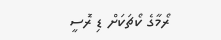ރޯމާގެ ކޯޗަކަށް ޑި ރޮސީ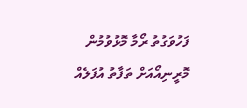ފަހުވަގުތު ރޯމާ މޮޅުވުމުން މޮރީނިއޯއަށް ތަފާތު އުފަލެއް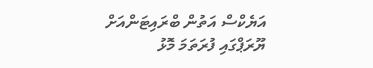އަޔެކްސް އަތުން ބްރައިޓަންއަށް ޔޫރަޕްގައި ފުރަތަމަ މޮޅު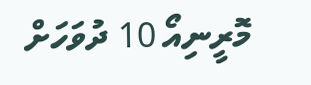މޮރީނިއޯ 10 ދުވަހަށް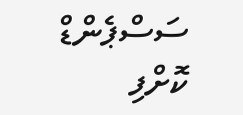ސަސްޕެންޑް ކޮށްފި